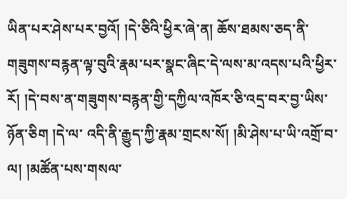ཡིན་པར་ཤེས་པར་བྱའོ། །དེ་ཅིའི་ཕྱིར་ཞེ་ན། ཆོས་ཐམས་ཅད་ནི་གཟུགས་བརྙན་ལྟ་བུའི་རྣམ་པར་སྣང་ཞིང་དེ་ལས་མ་འདས་པའི་ཕྱིར་རོ། །དེ་བས་ན་གཟུགས་བརྙན་གྱི་དཀྱིལ་འཁོར་ཅི་འདྲ་བར་བྱ་ཡིས་ཉོན་ཅིག །དེ་ལ་ འདི་ནི་རྒྱུད་ཀྱི་རྣམ་གྲངས་སོ། །མི་ཤེས་པ་ཡི་འགྲོ་བ་ལ། །མཚོན་པས་གསལ་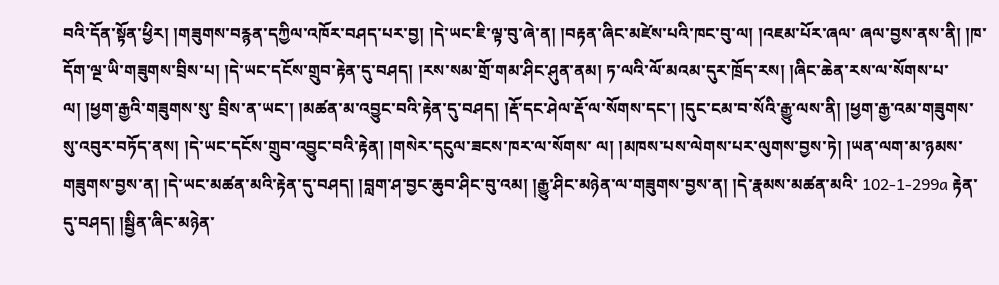བའི་དོན་སྟོན་ཕྱིར། །གཟུགས་བརྙན་དཀྱིལ་འཁོར་བཤད་པར་བྱ། །དེ་ཡང་ཇི་ལྟ་བུ་ཞེ་ན། །བརྟན་ཞིང་མཛེས་པའི་ཁང་བུ་ལ། །འཇམ་པོར་ཞལ་ ཞལ་བྱས་ནས་ནི། །ཁ་དོག་ལྔ་ཡི་གཟུགས་བྲིས་པ། །དེ་ཡང་དངོས་གྲུབ་རྟེན་དུ་བཤད། །རས་སམ་གྲོ་གམ་ཤིང་ཤུན་ནམ། ཏ་ལའི་ལོ་མའམ་དུར་ཁྲོད་རས། །ཞིང་ཆེན་རས་ལ་སོགས་པ་ལ། །ཕྱག་རྒྱའི་གཟུགས་སུ་ བྲིས་ན་ཡང་། །མཚན་མ་འབྱུང་བའི་རྟེན་དུ་བཤད། །རྡོ་དང་ཤེལ་རྡོ་ལ་སོགས་དང་། །དུང་ངམ་བ་སོའི་རྒྱུ་ལས་ནི། །ཕྱག་རྒྱ་འམ་གཟུགས་སུ་འབུར་བཏོད་ནས། །དེ་ཡང་དངོས་གྲུབ་འབྱུང་བའི་རྟེན། །གསེར་དངུལ་ཟངས་ཁར་ལ་སོགས་ ལ། །མཁས་པས་ལེགས་པར་ལུགས་བྱས་ཏེ། །ཡན་ལག་མ་ཉམས་གཟུགས་བྱས་ན། །དེ་ཡང་མཚན་མའི་རྟེན་དུ་བཤད། །བླག་ཤ་བྱང་ཆུབ་ཤིང་བུ་འམ། །རྒྱུ་ཤིང་མཉེན་ལ་གཟུགས་བྱས་ན། །དེ་རྣམས་མཚན་མའི་ 102-1-299a རྟེན་དུ་བཤད། །སྦྱིན་ཞིང་མཉེན་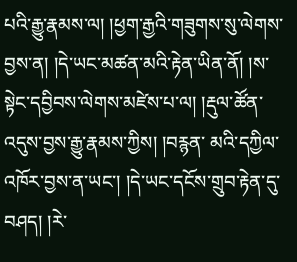པའི་རྒྱུ་རྣམས་ལ། །ཕྱག་རྒྱའི་གཟུགས་སུ་ལེགས་བྱས་ན། །དེ་ཡང་མཚན་མའི་རྟེན་ཡིན་ནོ། །ས་སྟེང་དབྱིབས་ལེགས་མཛེས་པ་ལ། །རྡུལ་ཚོན་འདུས་བྱས་རྒྱུ་རྣམས་ཀྱིས། །བརྙན་ མའི་དཀྱིལ་འཁོར་བྱས་ན་ཡང་། །དེ་ཡང་དངོས་གྲུབ་རྟེན་དུ་བཤད། །རེ་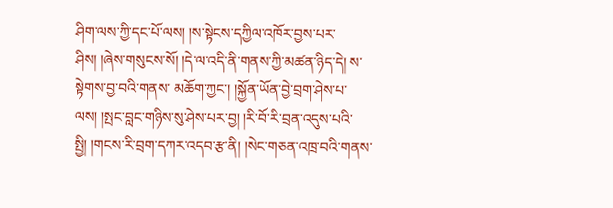ཤིག་ལས་ཀྱི་དང་པོ་ལས། །ས་སྟེངས་དཀྱིལ་འཁོར་བྱས་པར་ཤིས། །ཞེས་གསུངས་སོ། །དེ་ལ་འདི་ནི་གནས་ཀྱི་མཚན་ཉིད་དེ། ས་སྟེགས་བྱ་བའི་གནས་ མཆོག་ཀྱང་། །སྐྱོན་ཡོན་བྱེ་བྲག་ཤེས་པ་ལས། །སྤང་བླང་གཉིས་སུ་ཤེས་པར་བྱ། །རི་བོ་རི་བྲན་འདུས་པའི་སྤྱི། །གངས་རི་བྲག་དཀར་འདབ་རྩ་ནི། །སེང་གཅན་འཁྲ་བའི་གནས་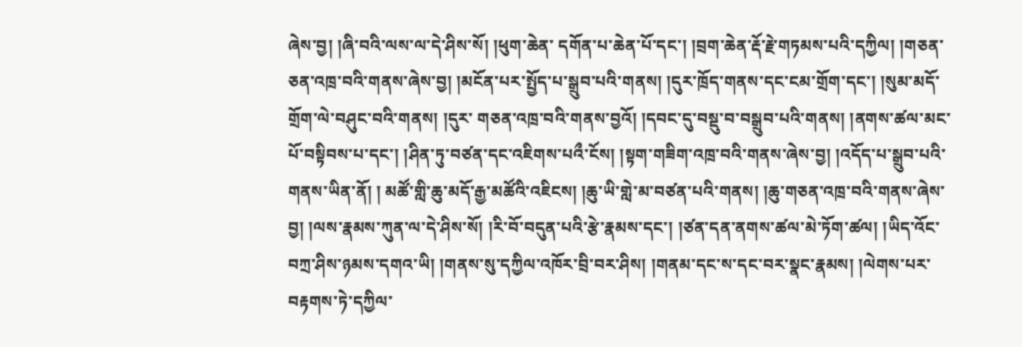ཞེས་བྱ། །ཞི་བའི་ལས་ལ་དེ་ཤིས་སོ། །ཕུག་ཆེན་ དགོན་པ་ཆེན་པོ་དང་། །བྲག་ཆེན་རྡོ་རྗེ་གཏམས་པའི་དཀྱིལ། །གཅན་ཅན་འཁྲ་བའི་གནས་ཞེས་བྱ། །མངོན་པར་སྤྱོད་པ་སྒྲུབ་པའི་གནས། །དུར་ཁྲོད་གནས་དང་ངམ་གྲོག་དང་། །སུམ་མདོ་གྲོག་ལེ་བཤུང་བའི་གནས། །དུར་ གཅན་འཁྲ་བའི་གནས་བྱའོ། །དབང་དུ་བསྡུ་བ་བསྒྲུབ་པའི་གནས། །ནགས་ཚལ་མང་པོ་བསྟིབས་པ་དང་། །ཤིན་ཏུ་བཙན་དང་འཇིགས་པའྀ་ངོས། །སྟག་གཟིག་འཁྲ་བའི་གནས་ཞེས་བྱ། །འདོད་པ་སྒྲུབ་པའི་གནས་ཡིན་ནོ། ། མཚོ་གླི་ཆུ་མདོ་རྒྱ་མཚོའི་འཇིངས། །ཆུ་ཡི་གླེ་མ་བཙན་པའི་གནས། །ཆུ་གཅན་འཁྲ་བའི་གནས་ཞེས་བྱ། །ལས་རྣམས་ཀུན་ལ་དེ་ཤིས་སོ། །རི་བོ་བདུན་པའི་རྩེ་རྣམས་དང་། །ཙན་དན་ནགས་ཚལ་མེ་ཏོག་ཚལ། །ཡིད་འོང་ བཀྲ་ཤིས་ཉམས་དགའ་ཡི། །གནས་སུ་དཀྱིལ་འཁོར་བྲི་བར་ཤིས། །གནམ་དང་ས་དང་བར་སྣང་རྣམས། །ལེགས་པར་བརྟགས་ཏེ་དཀྱིལ་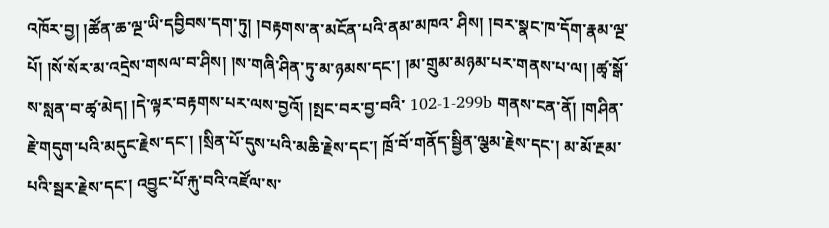འཁོར་བྱ། །ཚོན་ཆ་ལྔ་ཡི་དབྱིབས་དག་ཏུ། །བརྟགས་ན་མངོན་པའི་ནམ་མཁའ་ ཤིས། །བར་སྣང་ཁ་དོག་རྣམ་ལྔ་པོ། །སོ་སོར་མ་འདྲེས་གསལ་བ་ཤིས། །ས་གཞི་ཤིན་ཏུ་མ་ཉམས་དང་། །མ་གྲུམ་མཉམ་པར་གནས་པ་ལ། །ཚྭ་སྒོ་ས་སླན་བ་ཚྭ་མེད། །དེ་ལྟར་བརྟགས་པར་ལས་བྱའོ། །སྤང་བར་བྱ་བའི་ 102-1-299b གནས་ངན་ནོ། །གཤིན་རྗེ་གདུག་པའི་མདུང་རྗེས་དང་། །སྲིན་པོ་དུས་པའི་མཆི་རྗེས་དང་། ཁྲོ་བོ་གནོད་སྦྱིན་ལྕམ་རྗེས་དང་། མ་མོ་རྔམ་པའི་སྦར་རྗེས་དང་། འབྱུང་པོ་རྐུ་བའི་འཛོལ་ས་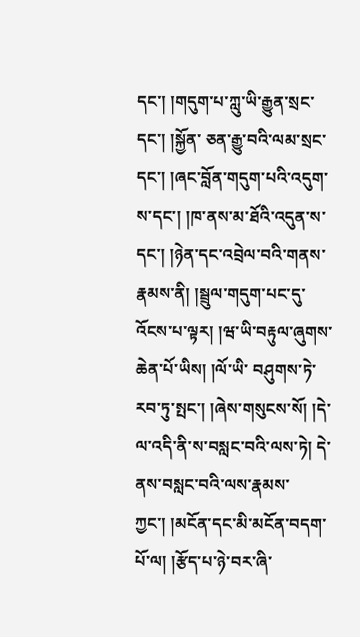དང་། །གདུག་པ་ཀླུ་ཡི་རྒྱུན་སྲང་དང་། །སྐྱོན་ ཅན་རྒྱུ་བའི་ལམ་སྲང་དང་། །ཞང་བློན་གདུག་པའི་འདུག་ས་དང་། །ཁ་ནས་མ་ཐོའི་འདུན་ས་དང་། །ཉེན་དང་འབྲེལ་བའི་གནས་རྣམས་ནི། །སྦྲུལ་གདུག་པང་དུ་འོངས་པ་ལྟར། །ཝ་ཡི་བརྟུལ་ཞུགས་ཆེན་པོ་ཡིས། །ལོ་ཡི་ བཤུགས་ཏེ་རབ་ཏུ་སྤང་། །ཞེས་གསུངས་སོ། །དེ་ལ་འདི་ནི་ས་བསླང་བའི་ལས་ཏེ། དེ་ནས་བསླང་བའི་ལས་རྣམས་ཀྱང་། །མངོན་དང་མི་མངོན་བདག་པོ་ལ། །རྩོད་པ་ཉེ་བར་ཞི་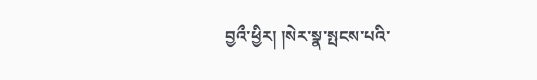བྱའྀ་ཕྱིར། །སེར་སྣ་སྤངས་པའི་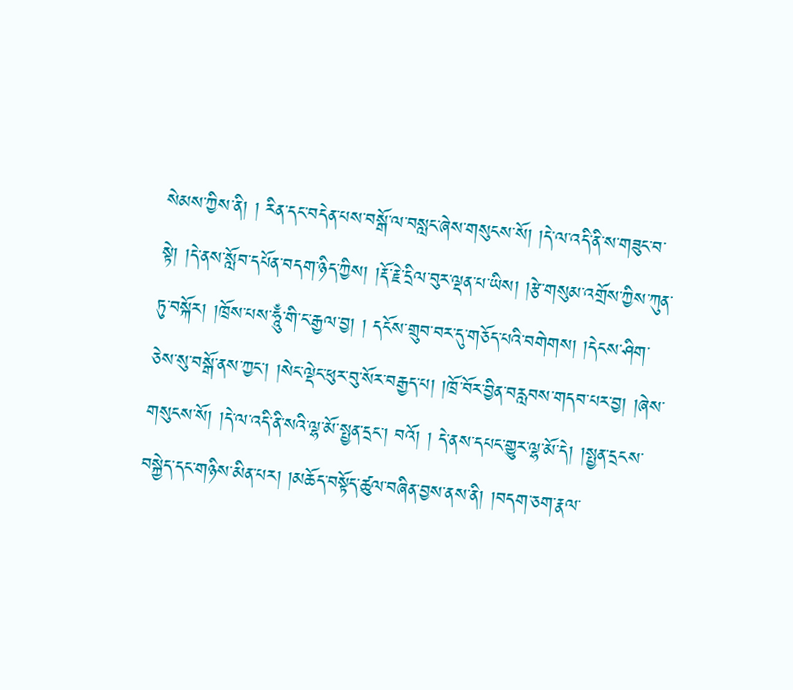སེམས་ཀྱིས་ནི། ། རིན་དང་བདེན་པས་བསྒོ་ལ་བསླང་ཞེས་གསུངས་སོ། །དེ་ལ་འདི་ནི་ས་གཟུང་བ་སྟེ། །དེ་ནས་སློབ་དཔོན་བདག་ཉིད་ཀྱིས། །རྡོ་རྗེ་དྲིལ་བུར་ལྡན་པ་ཡིས། །རྩེ་གསུམ་འགྲོས་ཀྱིས་ཀུན་ཏུ་བསྐོར། །ཁྲོས་པས་ཧཱུྃ་གི་ང་རྒྱལ་བྱ། ། དངོས་གྲུབ་བར་དུ་གཅོད་པའི་བགེགས། །དེངས་ཤིག་ཅེས་སུ་བསྒོ་ནས་ཀྱང་། །སེང་ལྡེང་ཕུར་བུ་སོར་བརྒྱད་པ། །ཁྲོ་བོར་བྱིན་བརླབས་གདབ་པར་བྱ། །ཞེས་གསུངས་སོ། །དེ་ལ་འདི་ནི་སའི་ལྷ་མོ་སྤྱན་དྲང་། བའོ། ། དེ་ནས་དཔང་གྱུར་ལྷ་མོ་དེ། །སྤྱན་དྲངས་བསྐྱེད་དང་གཉིས་མིན་པར། །མཆོད་བསྟོད་ཚུལ་བཞིན་བྱས་ནས་ནི། །བདག་ཅག་རྣལ་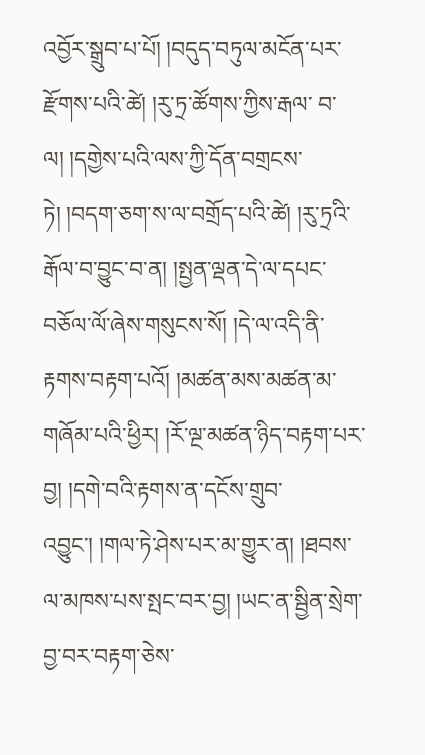འབྱོར་སྒྲུབ་པ་པོ། །བདུད་བཏུལ་མངོན་པར་རྫོགས་པའི་ཚེ། །རུ་ཏྲ་ཚོགས་ཀྱིས་རྒལ་ བ་ལ། །དགྱེས་པའི་ལས་ཀྱི་དོན་བགྲངས་ཏེ། །བདག་ཅག་ས་ལ་བགྲོད་པའི་ཚེ། །རུ་ཏྲའི་རྒོལ་བ་བྱུང་བ་ན། །སྤྱན་ལྡན་དེ་ལ་དཔང་བཅོལ་ལོ་ཞེས་གསུངས་སོ། །དེ་ལ་འདི་ནི་རྟགས་བརྟག་པའོ། །མཚན་མས་མཚན་མ་ གཞོམ་པའི་ཕྱིར། །རོ་ལྔ་མཚན་ཉིད་བརྟག་པར་བྱ། །དགེ་བའི་རྟགས་ན་དངོས་གྲུབ་འབྱུང་། །གལ་ཏེ་ཤེས་པར་མ་གྱུར་ན། །ཐབས་ལ་མཁས་པས་སྤང་བར་བྱ། །ཡང་ན་སྦྱིན་སྲེག་བྱ་བར་བརྟག་ཅེས་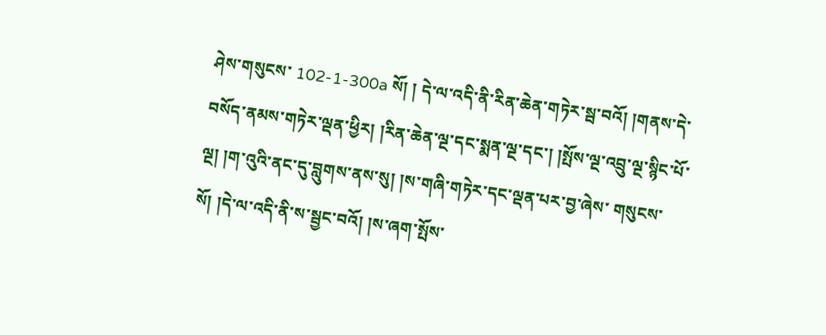ཤེས་གསུངས་ 102-1-300a སོ། ། དེ་ལ་འདི་ནི་རིན་ཆེན་གཏེར་སྦ་བའོ། །གནས་དེ་བསོད་ནམས་གཏེར་ལྡན་ཕྱིར། །རིན་ཆེན་ལྔ་དང་སྨན་ལྔ་དང་། །སྤོས་ལྔ་འབྲུ་ལྔ་སྙིང་པོ་ལྔ། །ག་འུའི་ནང་དུ་བླུགས་ནས་སུ། །ས་གཞི་གཏེར་དང་ལྡན་པར་བྱ་ཞེས་ གསུངས་སོ། །དེ་ལ་འདི་ནི་ས་སྦྱང་བའོ། །ས་ཞག་སྤོས་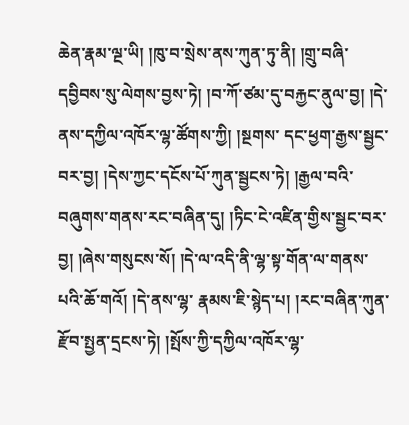ཆེན་རྣམ་ལྔ་ཡི། །ཁུ་བ་སྲེས་ནས་ཀུན་ཏུ་ནི། །གྲུ་བཞི་དབྱིབས་སུ་ལེགས་བྱས་ཏེ། །བ་ཀོ་ཙམ་དུ་བརྐྱང་ནུལ་བྱ། །དེ་ནས་དཀྱིལ་འཁོར་ལྷ་ཚོགས་ཀྱི། །སྔགས་ དང་ཕྱག་རྒྱས་སྦྱང་བར་བྱ། །དེས་ཀྱང་དངོས་པོ་ཀུན་སྦྱངས་ཏེ། །རྒྱལ་བའི་བཞུགས་གནས་རང་བཞིན་དུ། །ཏིང་ངེ་འཛིན་གྱིས་སྦྱང་བར་བྱ། །ཞེས་གསུངས་སོ། །དེ་ལ་འདི་ནི་ལྷ་སྟ་གོན་ལ་གནས་པའི་ཆོ་གའོ། །དེ་ནས་ལྷ་ རྣམས་ཇི་སྙེད་པ། །རང་བཞིན་ཀུན་རྫོབ་སྤྱན་དྲངས་ཏེ། །སྤོས་ཀྱི་དཀྱིལ་འཁོར་ལྷ་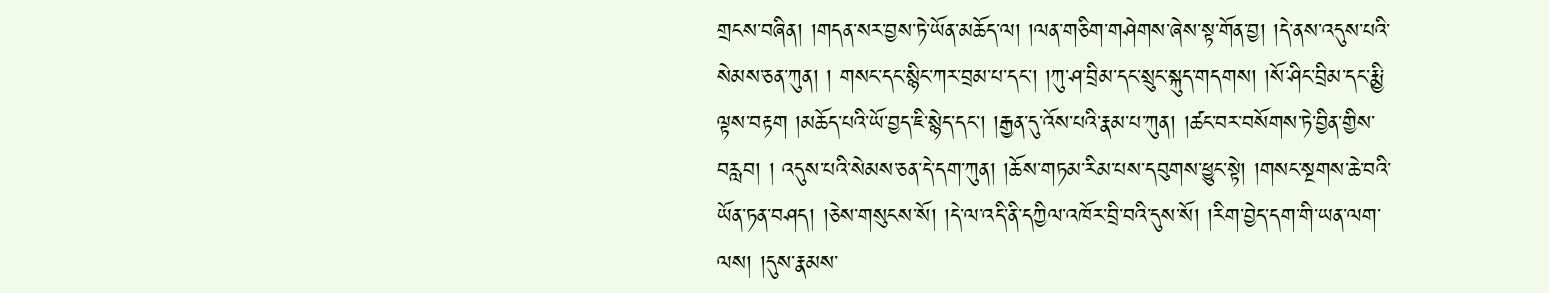གྲངས་བཞིན། །གདན་སར་བྱས་ཏེ་ཡོན་མཆོད་ལ། །ལན་གཅིག་གཤེགས་ཞེས་སྟ་གོན་བྱ། །དེ་ནས་འདུས་པའི་སེམས་ཅན་ཀུན། ། གསང་དང་སྙིང་ཀར་བྲམ་པ་དང་། །ཀུ་ཤ་བྲིམ་དང་སྲུང་སྐུད་གདགས། །སོ་ཤིང་བྲིམ་དང་རྨྱི་ལྟས་བརྟག །མཆོད་པའི་ཡོ་བྱད་ཇི་སྙེད་དང་། །རྒྱན་དུ་འོས་པའི་རྣམ་པ་ཀུན། །ཚང་བར་བསོགས་ཏེ་བྱིན་གྱིས་བརླབ། ། འདུས་པའི་སེམས་ཅན་དེ་དག་ཀུན། །ཆོས་གཏམ་རིམ་པས་དབུགས་ཕྱུང་སྟེ། །གསང་སྔགས་ཆེ་བའི་ཡོན་ཏན་བཤད། །ཅེས་གསུངས་སོ། །དེ་ལ་འདི་ནི་དཀྱིལ་འཁོར་བྲི་བའི་དུས་སོ། །རིག་བྱེད་དག་གི་ཡན་ལག་ ལས། །དུས་རྣམས་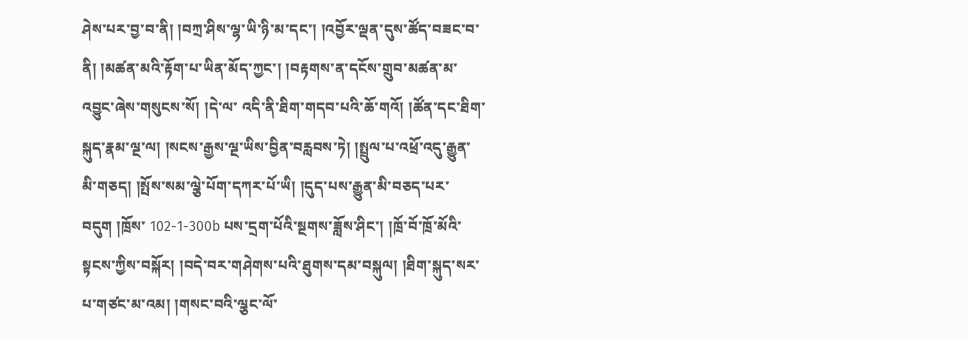ཤེས་པར་བྱ་བ་ནི། །བཀྲ་ཤིས་ལྷ་ཡི་ཉི་མ་དང་། །འབྱོར་ལྡན་དུས་ཚོད་བཟང་བ་ནི། །མཚན་མའི་རྟོག་པ་ཡིན་མོད་ཀྱང་། །བརྟགས་ན་དངོས་གྲུབ་མཚན་མ་འབྱུང་ཞེས་གསུངས་སོ། །དེ་ལ་ འདི་ནི་ཐིག་གདབ་པའི་ཆོ་གའོ། །ཚོན་དང་ཐིག་སྐུད་རྣམ་ལྔ་ལ། །སངས་རྒྱས་ལྔ་ཡིས་བྱིན་བརླབས་ཏེ། །སྤྲུལ་པ་འཕྲོ་འདུ་རྒྱུན་མི་གཅད། །སྤོས་སམ་ལྕེ་པོག་དཀར་པོ་ཡི། །དུད་པས་རྒྱུན་མི་བཅད་པར་བདུག །ཁྲོས་ 102-1-300b པས་དྲག་པོའི་སྔགས་ཟློས་ཤིང་། །ཁྲོ་བོ་ཁྲོ་མོའི་སྟངས་ཀྱིས་བསྐོར། །བདེ་བར་གཤེགས་པའི་ཐུགས་དམ་བསྐུལ། །ཐིག་སྐུད་སར་པ་གཙང་མ་འམ། །གསང་བའི་ལྕང་ལོ་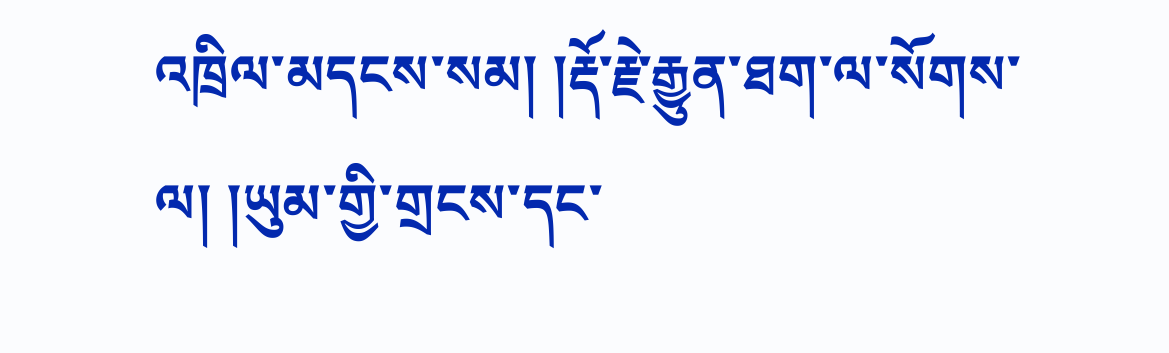འཁྲིལ་མདངས་སམ། །རྡོ་རྗེ་རྒྱུན་ཐག་ལ་སོགས་ ལ། །ཡུམ་གྱི་གྲངས་དང་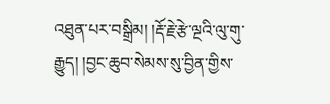འཐུན་པར་བསྒྲིམ། །རྡོ་རྗེ་རྩེ་ལྔའི་ལུ་གུ་རྒྱུད། །བྱང་ཆུབ་སེམས་སུ་བྱིན་གྱིས་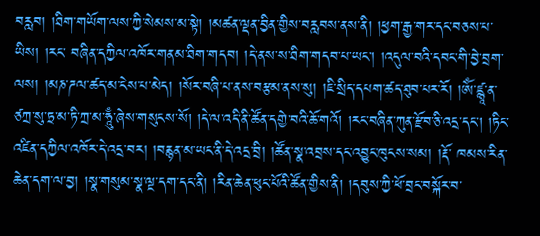བརླབ། །ཐིག་གཡོག་ལས་ཀྱི་སེམས་མ་སྟེ། །མཚན་ལྡན་བྱིན་གྱིས་བརླབས་ནས་ནི། །ཕྱག་རྒྱ་གར་དང་བཅས་པ་ཡིས། །རང་ བཞིན་དཀྱིལ་འཁོར་གནམ་ཐིག་གདབ། །དེ་ནས་ས་ཐིག་གདབ་པ་ཡང་། །འདུལ་བའི་དབང་གི་བྱེ་བྲག་ལས། །མཎ་ཌལ་ཚད་མ་ངེས་པ་མེད། །སོར་བཞི་པ་ནས་བརྩམ་ནས་སུ། །ཇི་སྲིད་དཔག་ཚད་ཐུབ་པར་རོ། །ༀ་ཛྙཱ་ན་ ཙཀྲ་སུ་ཏྲ་མ་ཏི་ཀྲ་མ་ཧཱུྃ་ཞེས་གསུངས་སོ། །དེ་ལ་འདི་ནི་ཚོན་དགྱེ་བའི་ཆོ་གའོ། །རང་བཞིན་ཀུན་རྫོབ་ཅི་འདྲ་དང་། །ཏིང་འཛིན་དཀྱིལ་འཁོར་དེ་འདྲ་བར། །བརྙན་མ་ཡང་ནི་དེ་འདྲ་བྲི། །ཚོན་སྣ་འབྲས་དང་འབྱུང་ཁུངས་སམ། །རྡོ་ ཁམས་རིན་ཆེན་དག་ལ་བྱ། །སྣ་གསུམ་སྣ་ལྔ་དག་དང་ནི། །རིན་ཆེན་ཕུང་པོའི་ཚོན་གྱིས་ནི། །དབུས་ཀྱི་ཕོ་བྲང་བསྐོར་བ་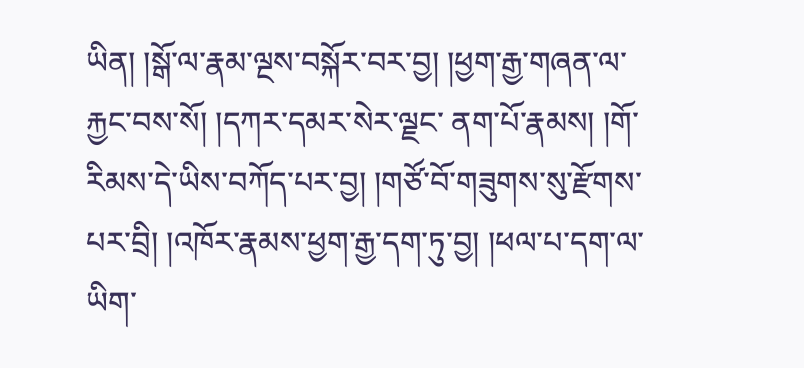ཡིན། །སྒོ་ལ་རྣམ་ལྔས་བསྐོར་བར་བྱ། །ཕྱག་རྒྱ་གཞན་ལ་རྐྱང་བས་སོ། །དཀར་དམར་སེར་ལྗང་ ནག་པོ་རྣམས། །གོ་རིམས་དེ་ཡིས་བཀོད་པར་བྱ། །གཙོ་བོ་གཟུགས་སུ་རྫོགས་པར་བྲི། །འཁོར་རྣམས་ཕྱག་རྒྱ་དག་ཏུ་བྱ། །ཕལ་པ་དག་ལ་ཡིག་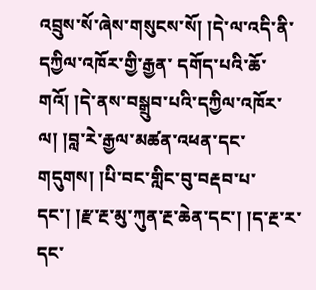འབྲུས་སོ་ཞེས་གསུངས་སོ། །དེ་ལ་འདི་ནི་དཀྱིལ་འཁོར་གྱི་རྒྱན་ དགོད་པའི་ཆོ་གའོ། །དེ་ནས་བསྒྲུབ་པའི་དཀྱིལ་འཁོར་ལ། །བླ་རེ་རྒྱལ་མཚན་འཕན་དང་གདུགས། །པི་བང་གླིང་བུ་བརྡབ་པ་དང་། །རྫ་རྔ་མུ་ཀུན་རྔ་ཆེན་དང་། །ད་རྔ་ར་དང་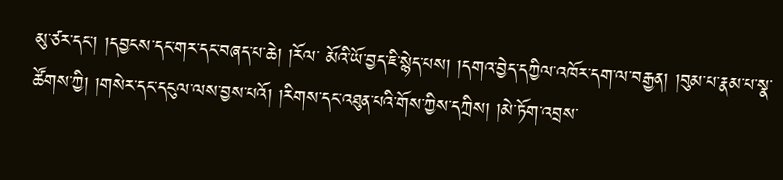མུ་ཙར་དང་། །དབྱངས་དང་གར་དང་བཞད་པ་ཆེ། །རོལ་ མོའི་ཡོ་བྱད་ཇི་སྙེད་པས། །དགའ་བྱེད་དཀྱིལ་འཁོར་དག་ལ་བརྒྱན། །བུམ་པ་རྣམ་པ་སྣ་ཚོགས་ཀྱི། །གསེར་དང་དངུལ་ལས་བྱས་པའོ། །རིགས་དང་འཐུན་པའི་གོས་ཀྱིས་དཀྲིས། །མེ་ཏོག་འབྲས་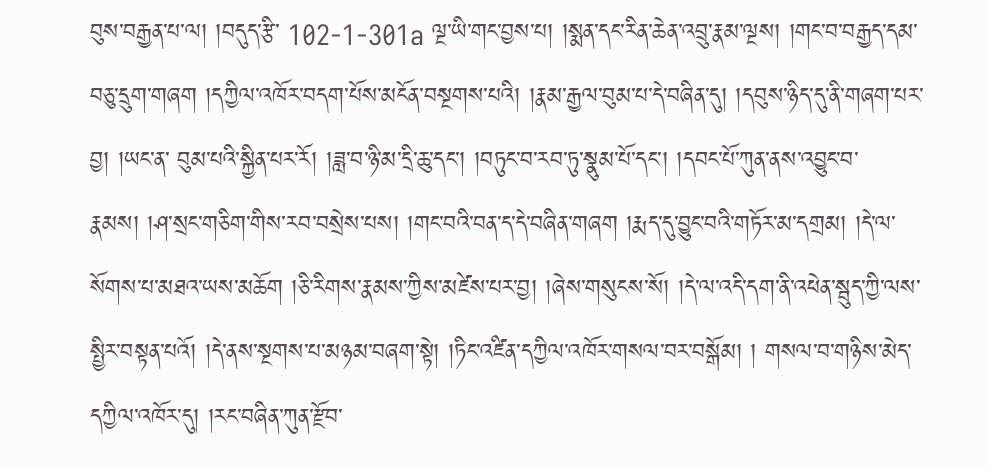བུས་བརྒྱན་པ་ལ། །བདུད་རྩི་ 102-1-301a ལྔ་ཡི་གང་བྱས་པ། །སྨན་དང་རིན་ཆེན་འབྲུ་རྣམ་ལྔས། །གང་བ་བརྒྱད་དམ་བཅུ་དྲུག་གཞག །དཀྱིལ་འཁོར་བདག་པོས་མངོན་བསྔགས་པའི། །རྣམ་རྒྱལ་བུམ་པ་དེ་བཞིན་དུ། །དབུས་ཉིད་དུ་ནི་གཞག་པར་བྱ། །ཡང་ན་ བུམ་པའི་སྐྱིན་པར་རོ། །ཟླ་བ་ཉི་མ་དྲི་ཆུ་དང་། །བཏུང་བ་རབ་ཏུ་སྣུམ་པོ་དང་། །དབང་པོ་ཀུན་ནས་འབྱུང་བ་རྣམས། །ཤ་སྲང་གཅིག་གིས་རབ་བསྲེས་པས། །གང་བའི་བན་ད་དེ་བཞིན་གཞག །རྨད་དུ་བྱུང་བའི་གཏོར་མ་དགྲམ། །དེ་ལ་ སོགས་པ་མཐའ་ཡས་མཆོག །ཅི་རིགས་རྣམས་ཀྱིས་མཛེས་པར་བྱ། །ཞེས་གསུངས་སོ། །དེ་ལ་འདི་དག་ནི་འཕེན་སྦུད་ཀྱི་ལས་སྤྱིར་བསྟན་པའོ། །དེ་ནས་སྔགས་པ་མཉམ་བཞག་སྟེ། །ཏིང་འཛིན་དཀྱིལ་འཁོར་གསལ་བར་བསྒོམ། ། གསལ་བ་གཉིས་མེད་དཀྱིལ་འཁོར་དུ། །རང་བཞིན་ཀུན་རྫོབ་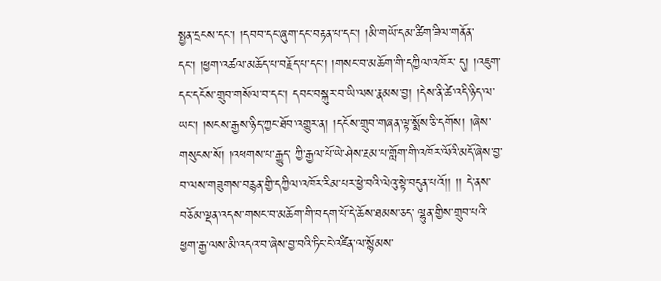སྤྱན་དྲངས་དང་། །དབབ་དང་ཞུག་དང་བརྟན་པ་དང་། །མི་གཡོ་དམ་ཚིག་ཟིལ་གནོན་དང་། །ཕྱག་འཚལ་མཆོད་པ་བརྗོད་པ་དང་། །གསང་བ་མཆོག་གི་དཀྱིལ་འཁོར་ དུ། །འཇུག་དང་དངོས་གྲུབ་གསོལ་བ་དང་། དབང་བསྐུར་བ་ཡི་ལས་རྣམས་བྱ། །དེས་ནི་ཚེ་འདི་ཉིད་ལ་ཡང་། །སངས་རྒྱས་ཉིད་ཀྱང་ཐོབ་འགྱུར་ན། །དངོས་གྲུབ་གཞན་ལྟ་སྨོས་ཅི་དགོས། །ཞེས་གསུངས་སོ། །འཕགས་པ་རྒྱུད་ ཀྱི་རྒྱལ་པོ་ཡེ་ཤེས་རྔམ་པ་གློག་གི་འཁོར་ལོའི་མདོ་ཞེས་བྱ་བ་ལས་གཟུགས་བརྙན་གྱི་དཀྱིལ་འཁོར་རིམ་པར་ཕྱེ་བའི་ལེའུ་སྟེ་བདུན་པའོ།། །། དེ་ནས་བཅོམ་ལྡན་འདས་གསང་བ་མཆོག་གི་བདག་པོ་དེ་ཆོས་ཐམས་ཅད་ ལྷུན་གྱིས་གྲུབ་པའི་ཕྱག་རྒྱ་ལས་མི་འདའ་བ་ཞེས་བྱ་བའི་ཏིང་ངེ་འཛིན་ལ་སྙོམས་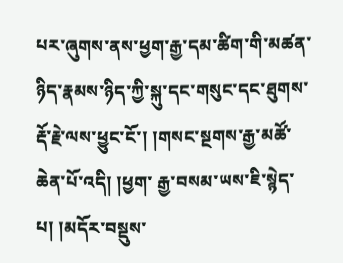པར་ཞུགས་ནས་ཕྱག་རྒྱ་དམ་ཚིག་གི་མཚན་ཉིད་རྣམས་ཉིད་ཀྱི་སྐུ་དང་གསུང་དང་ཐུགས་རྡོ་རྗེ་ལས་ཕྱུང་ངོ་། །གསང་སྔགས་རྒྱ་མཚོ་ཆེན་པོ་འདི། །ཕྱག་ རྒྱ་བསམ་ཡས་ཇི་སྙེད་པ། །མདོར་བསྡུས་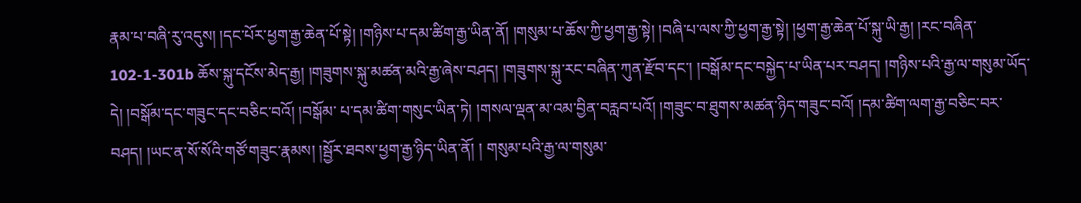རྣམ་པ་བཞི་རུ་འདུས། །དང་པོར་ཕྱག་རྒྱ་ཆེན་པོ་སྟེ། །གཉིས་པ་དམ་ཚིག་རྒྱ་ཡིན་ནོ། །གསུམ་པ་ཆོས་ཀྱི་ཕྱག་རྒྱ་སྟེ། །བཞི་པ་ལས་ཀྱི་ཕྱག་རྒྱ་སྟེ། །ཕྱག་རྒྱ་ཆེན་པོ་སྐུ་ཡི་རྒྱ། །རང་བཞིན་ 102-1-301b ཆོས་སྐུ་དངོས་མེད་རྒྱ། །གཟུགས་སྐུ་མཚན་མའི་རྒྱ་ཞེས་བཤད། །གཟུགས་སྐུ་རང་བཞིན་ཀུན་རྫོབ་དང་། །བསྒོམ་དང་བསྐྱེད་པ་ཡིན་པར་བཤད། །གཉིས་པའི་རྒྱ་ལ་གསུམ་ཡོད་དེ། །བསྒོམ་དང་གཟུང་དང་བཅིང་བའོ། །བསྒོམ་ པ་དམ་ཚིག་གསུང་ཡིན་ཏེ། །གསལ་ལྡན་མ་འམ་བྱིན་བརླབ་པའོ། །གཟུང་བ་ཐུགས་མཚན་ཉིད་གཟུང་བའོ། །དམ་ཚིག་ལག་རྒྱ་བཅིང་བར་བཤད། །ཡང་ན་སོ་སོའི་གཙོ་གཟུང་རྣམས། །སྦྱོར་ཐབས་ཕྱག་རྒྱ་ཉིད་ཡིན་ནོ། ། གསུམ་པའི་རྒྱ་ལ་གསུམ་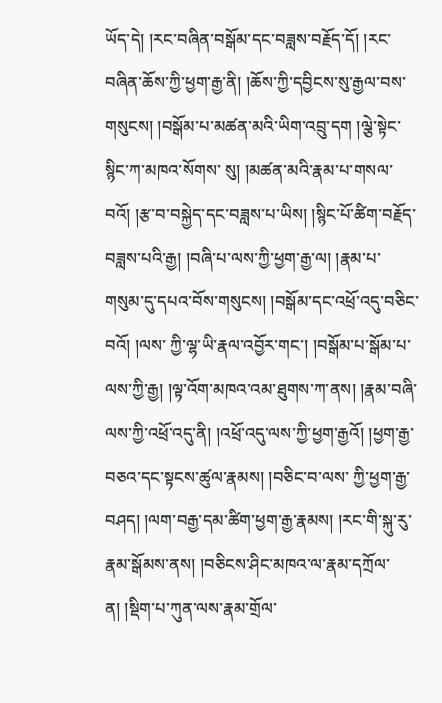ཡོད་དེ། །རང་བཞིན་བསྒོམ་དང་བཟླས་བརྗོད་དོ། །རང་བཞིན་ཆོས་ཀྱི་ཕྱག་རྒྱ་ནི། །ཆོས་ཀྱི་དབྱིངས་སུ་རྒྱལ་བས་གསུངས། །བསྒོམ་པ་མཚན་མའི་ཡིག་འབྲུ་དག །ལྕེ་སྟེང་སྙིང་ཀ་མཁའ་སོགས་ སུ། །མཚན་མའི་རྣམ་པ་གསལ་བའོ། །རྩ་བ་བསྐྱེད་དང་བཟླས་པ་ཡིས། །སྙིང་པོ་ཚིག་བརྗོད་བཟླས་པའི་རྒྱ། །བཞི་པ་ལས་ཀྱི་ཕྱག་རྒྱ་ལ། །རྣམ་པ་གསུམ་དུ་དཔའ་བོས་གསུངས། །བསྒོམ་དང་འཕྲོ་འདུ་བཅིང་བའོ། །ལས་ ཀྱི་ལྷ་ཡི་རྣལ་འབྱོར་གང་། །བསྒོམ་པ་སྒོམ་པ་ལས་ཀྱི་རྒྱ། །ལྟ་འོག་མཁའ་འམ་ཐུགས་ཀ་ནས། །རྣམ་བཞི་ལས་ཀྱི་འཕྲོ་འདུ་ནི། །འཕྲོ་འདུ་ལས་ཀྱི་ཕྱག་རྒྱའོ། །ཕྱག་རྒྱ་བཅའ་དང་སྟངས་ཚུལ་རྣམས། །བཅིང་བ་ལས་ ཀྱི་ཕྱག་རྒྱ་བཤད། །ལག་བརྒྱ་དམ་ཚིག་ཕྱག་རྒྱ་རྣམས། །རང་གི་སྐུ་རུ་རྣམ་སྒོམས་ནས། །བཅིངས་ཤིང་མཁའ་ལ་རྣམ་དཀྲོལ་ན། །སྡིག་པ་ཀུན་ལས་རྣམ་གྲོལ་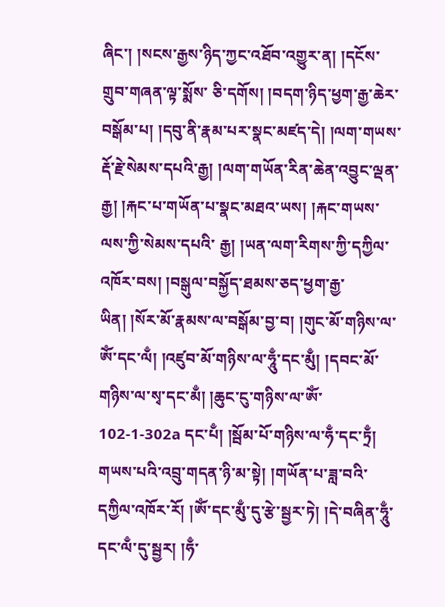ཞིང་། །སངས་རྒྱས་ཉིད་ཀྱང་འཐོབ་འགྱུར་ན། །དངོས་གྲུབ་གཞན་ལྟ་སྨོས་ ཅི་དགོས། །བདག་ཉིད་ཕྱག་རྒྱ་ཆེར་བསྒོམ་པ། །དབུ་ནི་རྣམ་པར་སྣང་མཛད་དེ། །ལག་གཡས་རྡོ་རྗེ་སེམས་དཔའི་རྒྱ། །ལག་གཡོན་རིན་ཆེན་འབྱུང་ལྡན་རྒྱ། །རྐང་པ་གཡོན་པ་སྣང་མཐའ་ཡས། །རྐང་གཡས་ལས་ཀྱི་སེམས་དཔའི་ རྒྱ། །ཡན་ལག་རིགས་ཀྱི་དཀྱིལ་འཁོར་བས། །བསྒུལ་བསྐྱོད་ཐམས་ཅད་ཕྱག་རྒྱ་ཡིན། །སོར་མོ་རྣམས་ལ་བསྒོམ་བྱ་བ། །གུང་མོ་གཉིས་ལ་ༀ་དང་ལྃ། །འཛུབ་མོ་གཉིས་ལ་ཧཱུྃ་དང་མུྃ། །དབང་མོ་གཉིས་ལ་སྭ་དང་མྃ། །ཆུང་ངུ་གཉིས་ལ་ༀ་ 102-1-302a དང་པྃ། །སྦོམ་པོ་གཉིས་ལ་ཧྃ་དང་ཏྲྃ། གཡས་པའི་འབྲུ་གདན་ཉི་མ་སྟེ། །གཡོན་པ་ཟླ་བའི་དཀྱིལ་འཁོར་རོ། །ༀ་དང་མུྃ་དུ་རྩེ་སྦྱར་ཏེ། །དེ་བཞིན་ཧཱུྃ་དང་ལྃ་དུ་སྦྱར། །ཧྃ་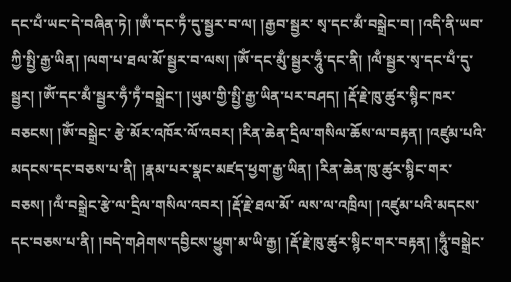དང་པྃ་ཡང་དེ་བཞིན་ཏེ། །ཨྃ་དང་ཏྃ་དུ་སྦྱར་བ་ལ། །རྒྱབ་སྦྱར་ སྭ་དང་མྃ་བསྒྲེང་བ། །འདི་ནི་ཡབ་ཀྱི་སྤྱི་རྒྱ་ཡིན། །ལག་པ་ཐལ་མོ་སྦྱར་བ་ལས། །ༀ་དང་མུྃ་སྦྱར་ཧཱུྃ་དང་ནི། །ལྃ་སྦྱར་སྭ་དང་པྃ་དུ་སྦྱར། །ༀ་དང་མྃ་སྦྱར་ཧྃ་ཏྃ་བསྒྲེང་། །ཡུམ་གྱི་སྤྱི་རྒྱ་ཡིན་པར་བཤད། །རྡོ་རྗེ་ཁུ་ཚུར་སྙིང་ཁར་བཅངས། །ༀ་བསྒྲེང་ རྩེ་མོར་འཁོར་ལོ་འབར། །རིན་ཆེན་དྲིལ་གསིལ་ཆོས་ལ་བརྟན། །འཛུམ་པའི་མདངས་དང་བཅས་པ་ནི། །རྣམ་པར་སྣང་མཛད་ཕྱག་རྒྱ་ཡིན། །རིན་ཆེན་ཁུ་ཚུར་སྙིང་གར་བཅས། །ལྃ་བསྒྲེང་རྩེ་ལ་དྲིལ་གསིལ་འབར། །རྡོ་རྗེ་ཐལ་མོ་ ལས་ལ་འཁྲིལ། །འཛུམ་པའི་མདངས་དང་བཅས་པ་ནི། །བདེ་གཤེགས་དབྱིངས་ཕྱུག་མ་ཡི་རྒྱ། །རྡོ་རྗེ་ཁུ་ཚུར་སྙིང་གར་བརྟན། །ཧཱུྃ་བསྒྲེང་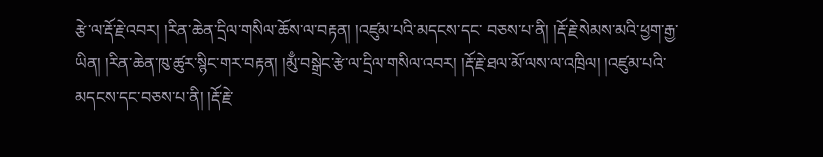རྩེ་ལ་རྡོ་རྗེ་འབར། །རིན་ཆེན་དྲིལ་གསིལ་ཆོས་ལ་བརྟན། །འཛུམ་པའི་མདངས་དང་ བཅས་པ་ནི། །རྡོ་རྗེ་སེམས་མའི་ཕྱག་རྒྱ་ཡིན། །རིན་ཆེན་ཁུ་ཚུར་སྙིང་གར་བརྟན། །མུྃ་བསྒྲེང་རྩེ་ལ་དྲིལ་གསིལ་འབར། །རྡོ་རྗེ་ཐལ་མོ་ལས་ལ་འཁྲིལ། །འཛུམ་པའི་མདངས་དང་བཅས་པ་ནི། །རྡོ་རྗེ་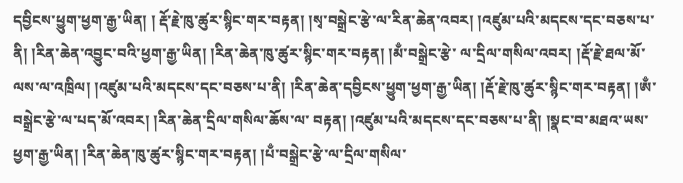དབྱིངས་ཕྱུག་ཕྱག་རྒྱ་ཡིན། ། རྡོ་རྗེ་ཁུ་ཚུར་སྙིང་གར་བརྟན། །སྭ་བསྒྲེང་རྩེ་ལ་རིན་ཆེན་འབར། །འཛུམ་པའི་མདངས་དང་བཅས་པ་ནི། །རིན་ཆེན་འབྱུང་བའི་ཕྱག་རྒྱ་ཡིན། །རིན་ཆེན་ཁུ་ཚུར་སྙིང་གར་བརྟན། །མྃ་བསྒྲེང་རྩེ་ ལ་དྲིལ་གསིལ་འབར། །རྡོ་རྗེ་ཐལ་མོ་ལས་ལ་འཁྲིལ། །འཛུམ་པའི་མདངས་དང་བཅས་པ་ནི། །རིན་ཆེན་དབྱིངས་ཕྱུག་ཕྱག་རྒྱ་ཡིན། །རྡོ་རྗེ་ཁུ་ཚུར་སྙིང་གར་བརྟན། །ཨྃ་བསྒྲེང་རྩེ་ལ་པད་མོ་འབར། །རིན་ཆེན་དྲིལ་གསིལ་ཆོས་ལ་ བརྟན། །འཛུམ་པའི་མདངས་དང་བཅས་པ་ནི། །སྣང་བ་མཐའ་ཡས་ཕྱག་རྒྱ་ཡིན། །རིན་ཆེན་ཁུ་ཚུར་སྙིང་གར་བརྟན། །པྃ་བསྒྲེང་རྩེ་ལ་དྲིལ་གསིལ་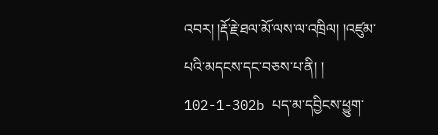འབར། །རྡོ་རྗེ་ཐལ་མོ་ལས་ལ་འཁྲིལ། །འཛུམ་པའི་མདངས་དང་བཅས་པ་ནི། ། 102-1-302b པད་མ་དབྱིངས་ཕྱུག་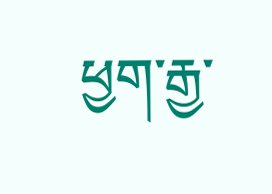ཕྱག་རྒྱ་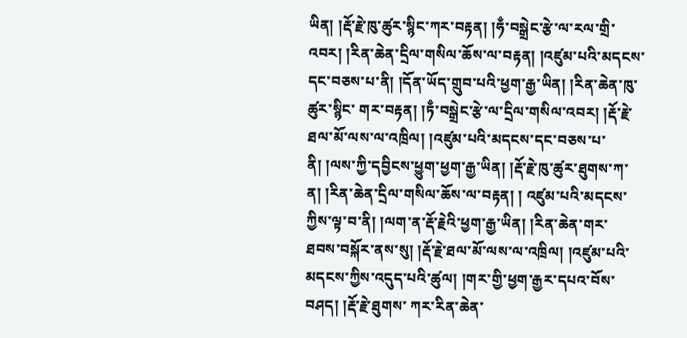ཡིན། །རྡོ་རྗེ་ཁུ་ཚུར་སྙིང་ཀར་བརྟན། །ཧྃ་བསྒྲེང་རྩེ་ལ་རལ་གྲི་འབར། །རིན་ཆེན་དྲིལ་གསིལ་ཆོས་ལ་བརྟན། །འཛུམ་པའི་མདངས་དང་བཅས་པ་ནི། །དོན་ཡོད་གྲུབ་པའི་ཕྱག་རྒྱ་ཡིན། །རིན་ཆེན་ཁུ་ཚུར་སྙིང་ གར་བརྟན། །ཏྃ་བསྒྲེང་རྩེ་ལ་དྲིལ་གསིལ་འབར། །རྡོ་རྗེ་ཐལ་མོ་ལས་ལ་འཁྲིལ། །འཛུམ་པའི་མདངས་དང་བཅས་པ་ནི། །ལས་ཀྱི་དབྱིངས་ཕྱུག་ཕྱག་རྒྱ་ཡིན། །རྡོ་རྗེ་ཁུ་ཚུར་ཐུགས་ཀ་ན། །རིན་ཆེན་དྲིལ་གསིལ་ཆོས་ལ་བརྟན། ། འཛུམ་པའི་མདངས་ཀྱིས་ལྟ་བ་ནི། །ལག་ན་རྡོ་རྗེའི་ཕྱག་རྒྱ་ཡིན། །རིན་ཆེན་གར་ཐབས་བསྐོར་ནས་སུ། །རྡོ་རྗེ་ཐལ་མོ་ལས་ལ་འཁྲིལ། །འཛུམ་པའི་མདངས་ཀྱིས་འདུད་པའི་ཚུལ། །གར་གྱི་ཕྱག་རྒྱར་དཔའ་བོས་བཤད། །རྡོ་རྗེ་ཐུགས་ ཀར་རིན་ཆེན་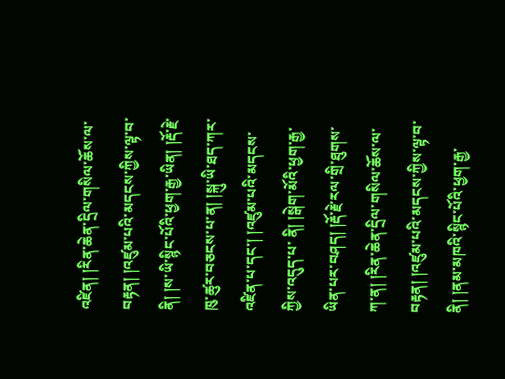འཛིན། །རིན་ཆེན་དྲིལ་གསིལ་ཆོས་ལ་བརྟན། །འཛུམ་པའི་མདངས་ཀྱིས་ལྟ་བ་ནི། །ས་ཡི་སྙིང་པོའི་ཕྱག་རྒྱ་ཡིན། །རྡོ་རྗེ་ཁུ་ཚུར་བཅངས་པ་ན། །སྐུ་ཡི་ཐད་ཀར་འཛིན་པ་དང་། །འཛུམ་པའི་མདངས་ཀྱིས་འདུད་པ་ ནི། །སྒེག་མོའི་ཕྱག་རྒྱ་ཡིན་པར་བཤད། །རྡོ་རྗེ་རལ་གྲི་ཐུགས་ཀ་ན། །རིན་ཆེན་དྲིལ་གསིལ་ཆོས་ལ་བརྟན། །འཛུམ་པའི་མདངས་ཀྱིས་ལྟ་བ་ནི། །ནམ་མཁའི་སྙིང་པོའི་ཕྱག་རྒྱ་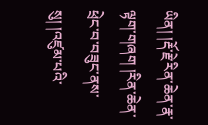ཡིན། །རྡོ་རྗེ་རིན་ཆེན་རྣ་ལྟག་གཞག །རིན་ཆེན་ ཕྲེང་བ་བཟུང་ནས་སུ། །འཛུམ་པའི་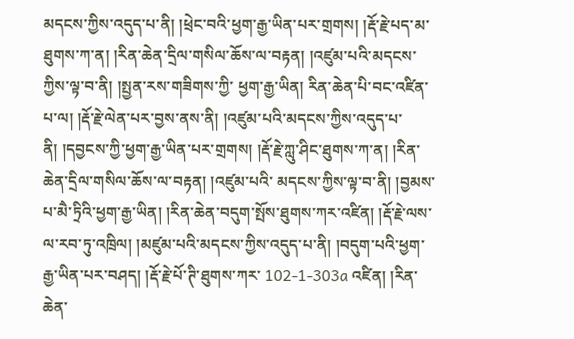མདངས་ཀྱིས་འདུད་པ་ནི། །ཕྲེང་བའི་ཕྱག་རྒྱ་ཡིན་པར་གྲགས། །རྡོ་རྗེ་པད་མ་ཐུགས་ཀ་ན། །རིན་ཆེན་དྲིལ་གསིལ་ཆོས་ལ་བརྟན། །འཛུམ་པའི་མདངས་ཀྱིས་ལྟ་བ་ནི། །སྤྱན་རས་གཟིགས་ཀྱི་ ཕྱག་རྒྱ་ཡིན། རིན་ཆེན་པི་བང་འཛིན་པ་ལ། །རྡོ་རྗེ་ལེན་པར་བྱས་ནས་ནི། །འཛུམ་པའི་མདངས་ཀྱིས་འདུད་པ་ནི། །དབྱངས་ཀྱི་ཕྱག་རྒྱ་ཡིན་པར་གྲགས། །རྡོ་རྗེ་ཀླུ་ཤིང་ཐུགས་ཀ་ན། །རིན་ཆེན་དྲིལ་གསིལ་ཆོས་ལ་བརྟན། །འཛུམ་པའི་ མདངས་ཀྱིས་ལྟ་བ་ནི། །བྱམས་པ་མཻ་ཏྲིའི་ཕྱག་རྒྱ་ཡིན། །རིན་ཆེན་བདུག་སྤོས་ཐུགས་ཀར་འཛིན། །རྡོ་རྗེ་ལས་ལ་རབ་ཏུ་འཁྲིལ། །མཛུམ་པའི་མདངས་ཀྱིས་འདུད་པ་ནི། །བདུག་པའི་ཕྱག་རྒྱ་ཡིན་པར་བཤད། །རྡོ་རྗེ་པོ་ཊི་ཐུགས་ཀར་ 102-1-303a འཛིན། །རིན་ཆེན་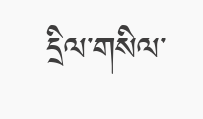དྲིལ་གསིལ་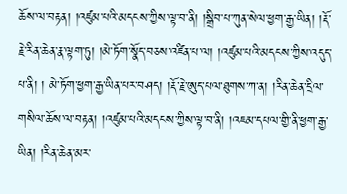ཆོས་ལ་བརྟན། །འཛུམ་པའི་མདངས་ཀྱིས་ལྟ་བ་ནི། །སྒྲིབ་པ་ཀུན་སེལ་ཕྱག་རྒྱ་ཡིན། །རྡོ་རྗེ་རིན་ཆེན་རྣ་ལྟག་ཏུ། །མེ་ཏོག་སྣོད་བཅས་འཛིན་པ་ལ། །འཛུམ་པའི་མདངས་ཀྱིས་འདུད་པ་ནི། ། མེ་ཏོག་ཕྱག་རྒྱ་ཡིན་པར་བཤད། །རྡོ་རྗེ་ཨུད་པལ་ཐུགས་ཀ་ན། །རིན་ཆེན་དྲིལ་གསིལ་ཆོས་ལ་བརྟན། །འཛུམ་པའི་མདངས་ཀྱིས་ལྟ་བ་ནི། །འཇམ་དཔལ་གྱི་ནི་ཕྱག་རྒྱ་ཡིན། །རིན་ཆེན་མར་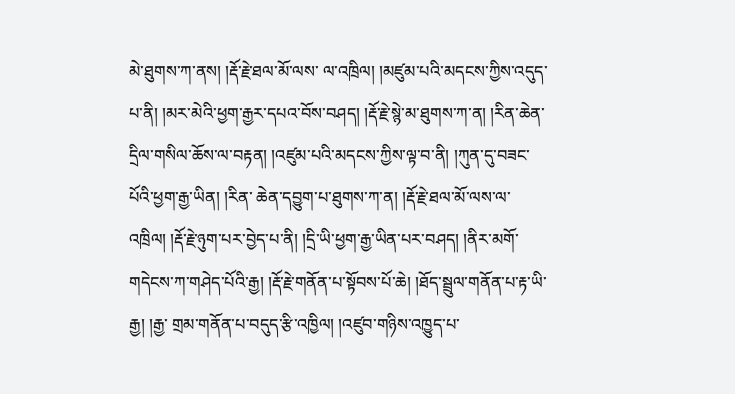མེ་ཐུགས་ཀ་ནས། །རྡོ་རྗེ་ཐལ་མོ་ལས་ ལ་འཁྲིལ། །མཛུམ་པའི་མདངས་ཀྱིས་འདུད་པ་ནི། །མར་མེའི་ཕྱག་རྒྱར་དཔའ་བོས་བཤད། །རྡོ་རྗེ་སྙེ་མ་ཐུགས་ཀ་ན། །རིན་ཆེན་དྲིལ་གསིལ་ཆོས་ལ་བརྟན། །འཛུམ་པའི་མདངས་ཀྱིས་ལྟ་བ་ནི། །ཀུན་དུ་བཟང་པོའི་ཕྱག་རྒྱ་ཡིན། །རིན་ ཆེན་དབྱུག་པ་ཐུགས་ཀ་ན། །རྡོ་རྗེ་ཐལ་མོ་ལས་ལ་འཁྲིལ། །རྡོ་རྗེ་ཉུག་པར་བྱེད་པ་ནི། །དྲི་ཡི་ཕྱག་རྒྱ་ཡིན་པར་བཤད། །ནིར་མགོ་གདེངས་ཀ་གཤེད་པོའི་རྒྱ། །རྡོ་རྗེ་གནོན་པ་སྟོབས་པོ་ཆེ། །ཐོད་སྦྲུལ་གནོན་པ་རྟ་ཡི་རྒྱ། །རྒྱ་ གྲམ་གནོན་པ་བདུད་རྩི་འཁྱིལ། །འཛུབ་གཉིས་འཁྱུད་པ་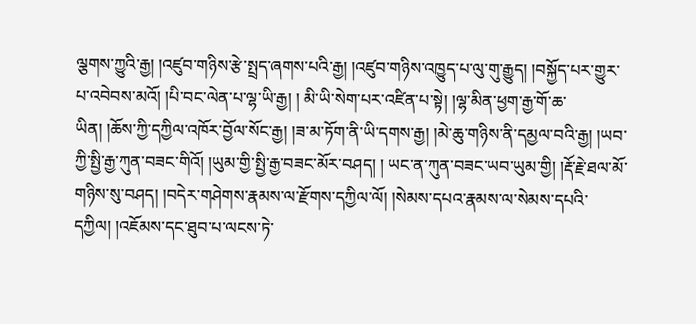ལྕགས་ཀྱུའི་རྒྱ། །འཛུབ་གཉིས་རྩེ་སྤྲད་ཞགས་པའི་རྒྱ། །འཛུབ་གཉིས་འཁྱུད་པ་ལུ་གུ་རྒྱུད། །བསྐྱོད་པར་གྱུར་པ་འབེབས་མའོ། །པི་བང་ལེན་པ་ལྷ་ཡི་རྒྱ། ། མི་ཡི་སེག་པར་འཛིན་པ་སྟེ། །ལྷ་མིན་ཕྱག་རྒྱ་གོ་ཆ་ཡིན། །ཆོས་ཀྱི་དཀྱིལ་འཁོར་བྱོལ་སོང་རྒྱ། །ཟ་མ་ཏོག་ནི་ཡི་དགས་རྒྱ། །མེ་ཆུ་གཉིས་ནི་དམྱལ་བའི་རྒྱ། །ཡབ་ཀྱི་སྤྱི་རྒྱ་ཀུན་བཟང་གིའོ། །ཡུམ་གྱི་སྤྱི་རྒྱ་བཟང་མོར་བཤད། ། ཡང་ན་ཀུན་བཟང་ཡབ་ཡུམ་གྱི། །རྡོ་རྗེ་ཐལ་མོ་གཉིས་སུ་བཤད། །བདེར་གཤེགས་རྣམས་ལ་རྫོགས་དཀྱིལ་ལོ། །སེམས་དཔའ་རྣམས་ལ་སེམས་དཔའི་དཀྱིལ། །འཇོམས་དང་ཐུབ་པ་ལངས་ཏེ་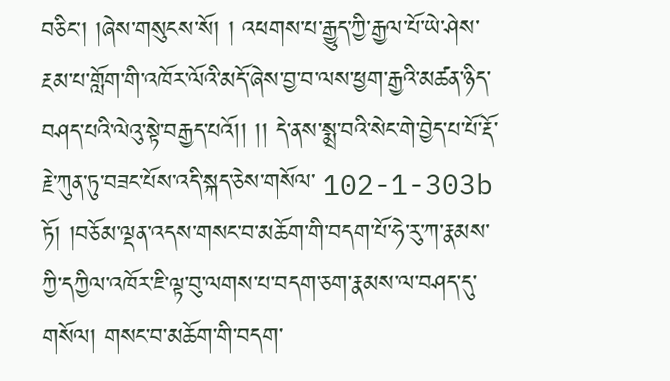བཅིང་། །ཞེས་གསུངས་སོ། ། འཕགས་པ་རྒྱུད་ཀྱི་རྒྱལ་པོ་ཡེ་ཤེས་རྔམ་པ་གློག་གི་འཁོར་ལོའི་མདོ་ཞེས་བྱ་བ་ལས་ཕྱག་རྒྱའི་མཚན་ཉིད་བཤད་པའི་ལེའུ་སྟེ་བརྒྱད་པའོ།། །། དེ་ནས་སྨྲ་བའི་སེང་གེ་བྱེད་པ་པོ་རྡོ་རྗེ་ཀུན་ཏུ་བཟང་པོས་འདི་སྐད་ཅེས་གསོལ་ 102-1-303b ཏོ། །བཅོམ་ལྡན་འདས་གསང་བ་མཆོག་གི་བདག་པོ་ཧེ་རུ་ཀ་རྣམས་ཀྱི་དཀྱིལ་འཁོར་ཇི་ལྟ་བུ་ལགས་པ་བདག་ཅག་རྣམས་ལ་བཤད་དུ་གསོལ། གསང་བ་མཆོག་གི་བདག་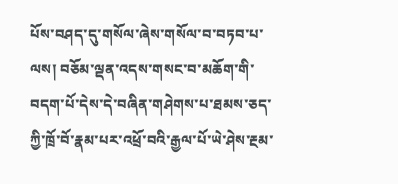པོས་བཤད་དུ་གསོལ་ཞེས་གསོལ་བ་བཏབ་པ་ལས། བཅོམ་ལྡན་འདས་གསང་བ་མཆོག་གི་བདག་པོ་དེས་དེ་བཞིན་གཤེགས་པ་ཐམས་ཅད་ཀྱི་ཁྲོ་བོ་རྣམ་པར་འཕྲོ་བའི་རྒྱལ་པོ་ཡེ་ཤེས་རྔམ་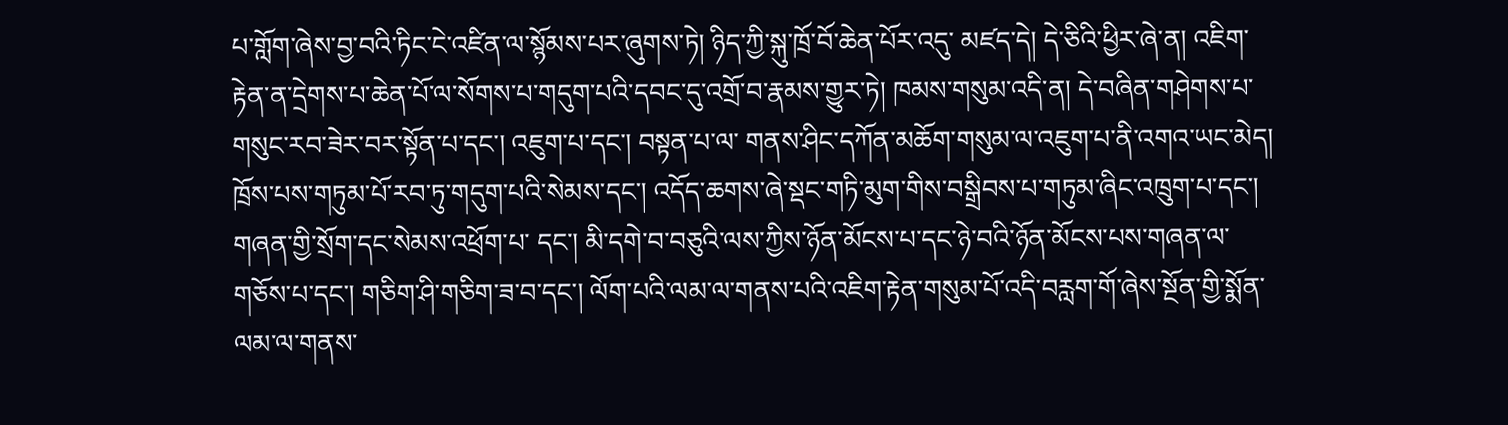པ་གློག་ཞེས་བྱ་བའི་ཏིང་ངེ་འཛིན་ལ་སྙོམས་པར་ཞུགས་ཏེ། ཉིད་ཀྱི་སྐུ་ཁྲོ་བོ་ཆེན་པོར་འདུ་ མཛད་དེ། དེ་ཅིའི་ཕྱིར་ཞེ་ན། འཇིག་རྟེན་ན་དྲེགས་པ་ཆེན་པོ་ལ་སོགས་པ་གདུག་པའི་དབང་དུ་འགྲོ་བ་རྣམས་གྱུར་ཏེ། ཁམས་གསུམ་འདི་ན། དེ་བཞིན་གཤེགས་པ་གསུང་རབ་ཟེར་བར་སྟོན་པ་དང་། འཇུག་པ་དང་། བསྟན་པ་ལ་ གནས་ཤིང་དཀོན་མཆོག་གསུམ་ལ་འཇུག་པ་ནི་འགའ་ཡང་མེད། ཁྲོས་པས་གཏུམ་པོ་རབ་ཏུ་གདུག་པའི་སེམས་དང་། འདོད་ཆགས་ཞེ་སྡང་གཏི་མུག་གིས་བསྒྲིབས་པ་གཏུམ་ཞིང་འཁྲུག་པ་དང་། གཞན་གྱི་སྲོག་དང་སེམས་འཕྲོག་པ་ དང་། མི་དགེ་བ་བཅུའི་ལས་ཀྱིས་ཉོན་མོངས་པ་དང་ཉེ་བའི་ཉོན་མོངས་པས་གཞན་ལ་གཅོས་པ་དང་། གཅིག་ཤི་གཅིག་ཟ་བ་དང་། ལོག་པའི་ལམ་ལ་གནས་པའི་འཇིག་རྟེན་གསུམ་པོ་འདི་བརླག་གོ་ཞེས་སྔོན་གྱི་སྨོན་ལམ་ལ་གནས་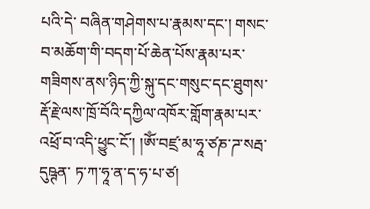པའི་དེ་ བཞིན་གཤེགས་པ་རྣམས་དང་། གསང་བ་མཆོག་གི་བདག་པོ་ཆེན་པོས་རྣམ་པར་གཟིགས་ནས་ཉིད་ཀྱི་སྐུ་དང་གསུང་དང་ཐུགས་རྡོ་རྗེ་ལས་ཁྲོ་བོའི་དཀྱིལ་འཁོར་གློག་རྣམ་པར་འཕྲོ་བ་འདི་ཕྱུང་ངོ་། །ༀ་བཛྲ་མ་ཧཱ་ཙཎ་ཌ་སརྦ་དུཥྚན་ ཏ་ཀ་ཧཱ་ན་ད་ཧ་པ་ཙ།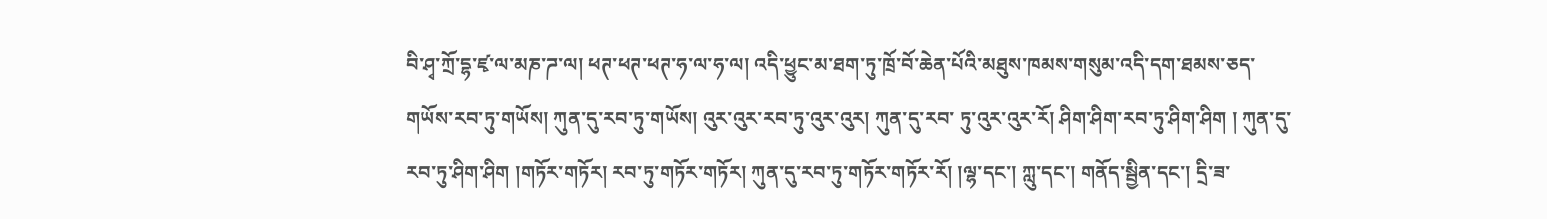བི་ཤྭ་ཀྲོ་དྷ་ཛྭ་ལ་མཎ་ཌ་ལ། ཕཊ་ཕཊ་ཕཊ་ཧ་ལ་ཧ་ལ། འདི་ཕྱུང་མ་ཐག་ཏུ་ཁྲོ་བོ་ཆེན་པོའི་མཐུས་ཁམས་གསུམ་འདི་དག་ཐམས་ཅད་གཡོས་རབ་ཏུ་གཡོས། ཀུན་དུ་རབ་ཏུ་གཡོས། འུར་འུར་རབ་ཏུ་འུར་འུར། ཀུན་དུ་རབ་ ཏུ་འུར་འུར་རོ། ཤིག་ཤིག་རབ་ཏུ་ཤིག་ཤིག ། ཀུན་དུ་རབ་ཏུ་ཤིག་ཤིག །གཏོར་གཏོར། རབ་ཏུ་གཏོར་གཏོར། ཀུན་དུ་རབ་ཏུ་གཏོར་གཏོར་རོ། །ལྷ་དང་། ཀླུ་དང་། གནོད་སྦྱིན་དང་། དྲི་ཟ་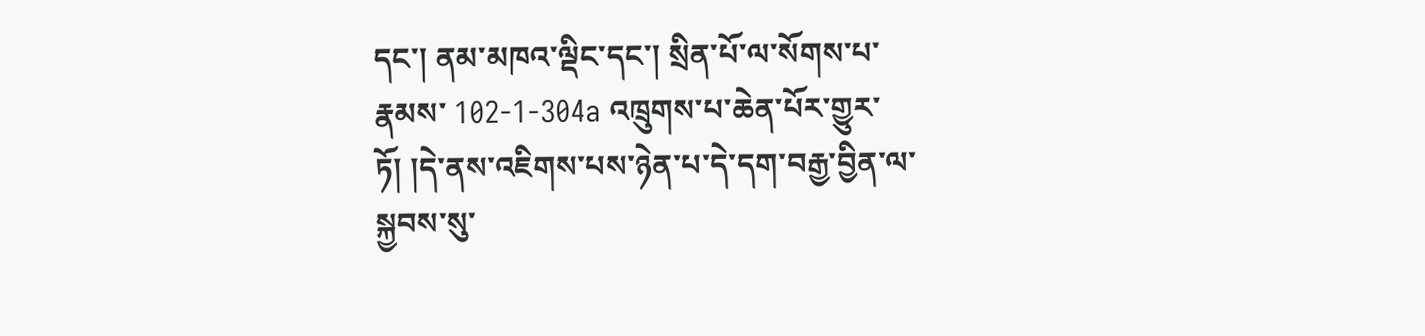དང་། ནམ་མཁའ་ལྡིང་དང་། སྲིན་པོ་ལ་སོགས་པ་རྣམས་ 102-1-304a འཁྲུགས་པ་ཆེན་པོར་གྱུར་ཏོ། །དེ་ནས་འཇིགས་པས་ཉེན་པ་དེ་དག་བརྒྱ་བྱིན་ལ་སྐྱབས་སུ་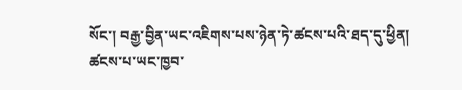སོང་། བརྒྱ་བྱིན་ཡང་འཇིགས་པས་ཉེན་ཏེ་ཚངས་པའི་ཐད་དུ་ཕྱིན། ཚངས་པ་ཡང་ཁྱབ་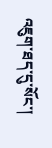འཇུག་ཐད་དུ་སོང་།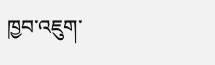ཁྱབ་འཇུག་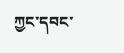ཀྱང་དབང་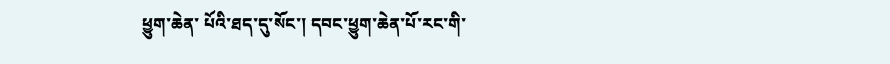ཕྱུག་ཆེན་ པོའི་ཐད་དུ་སོང་། དབང་ཕྱུག་ཆེན་པོ་རང་གི་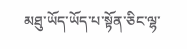མཐུ་ཡོད་ཡོད་པ་སྟོན་ཅིང་ལྷ་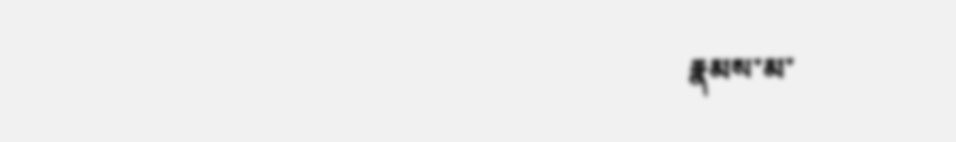རྣམས་མ་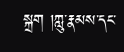སྐྲག །ཀླུ་རྣམས་དང་